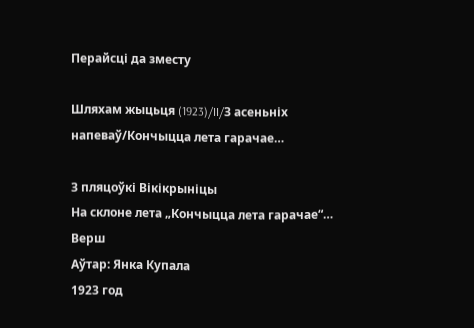Перайсці да зместу

Шляхам жыцьця (1923)/II/З асеньніх напеваў/Кончыцца лета гарачае…

З пляцоўкі Вікікрыніцы
На склоне лета „Кончыцца лета гарачае“…
Верш
Аўтар: Янка Купала
1923 год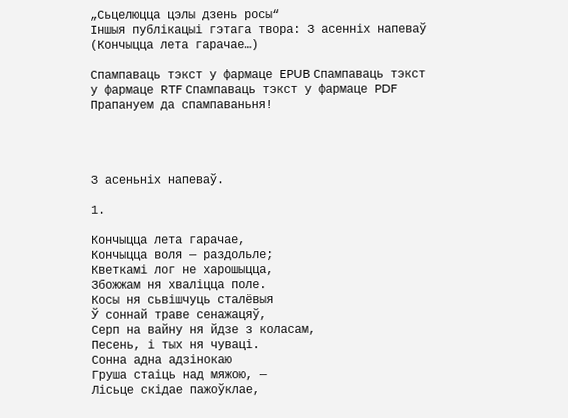„Сьцелюцца цэлы дзень росы“
Іншыя публікацыі гэтага твора: З асенніх напеваў (Кончыцца лета гарачае…)

Спампаваць тэкст у фармаце EPUB Спампаваць тэкст у фармаце RTF Спампаваць тэкст у фармаце PDF Прапануем да спампаваньня!




З асеньніх напеваў.

1.

Кончыцца лета гарачае,
Кончыцца воля — раздольле;
Кветкамі лог не харошыцца,
Збожжам ня хваліцца поле.
Косы ня сьвішчуць сталёвыя
Ў соннай траве сенажацяў,
Серп на вайну ня йдзе з коласам,
Песень, і тых ня чуваці.
Сонна адна адзінокаю
Груша стаіць над мяжою, —
Лісьце скідае пажоўклае,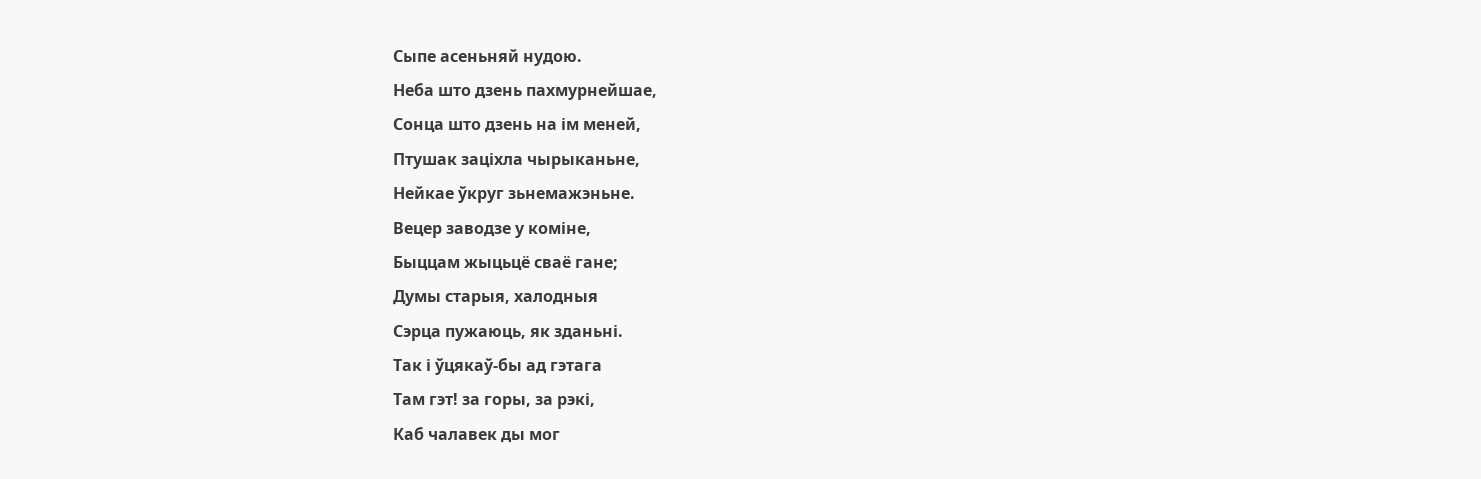Сыпе асеньняй нудою.
Неба што дзень пахмурнейшае,
Сонца што дзень на ім меней,
Птушак заціхла чырыканьне,
Нейкае ўкруг зьнемажэньне.
Вецер заводзе у коміне,
Быццам жыцьцё сваё гане;
Думы старыя, халодныя
Сэрца пужаюць, як зданьні.
Так і ўцякаў-бы ад гэтага
Там гэт! за горы, за рэкі,
Каб чалавек ды мог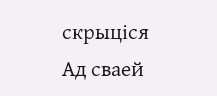скрыціся
Ад сваей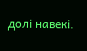долі навекі.